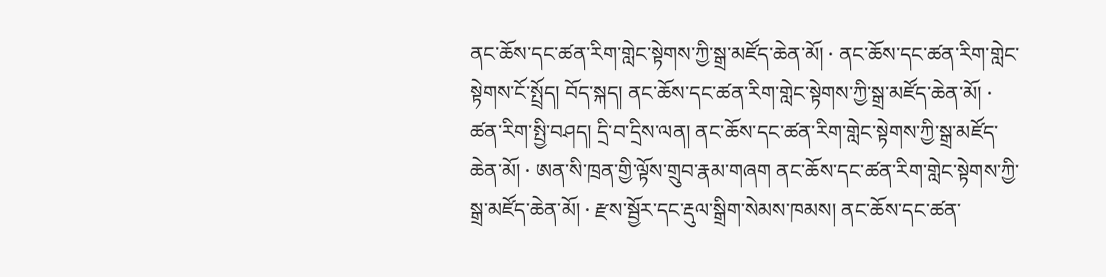ནང་ཆོས་དང་ཚན་རིག་གླེང་སྟེགས་ཀྱི་སྒྲ་མཛོད་ཆེན་མོ། · ནང་ཆོས་དང་ཚན་རིག་གླེང་སྟེགས་ངོ་སྤྲོད། བོད་སྐད། ནང་ཆོས་དང་ཚན་རིག་གླེང་སྟེགས་ཀྱི་སྒྲ་མཛོད་ཆེན་མོ། · ཚན་རིག་སྤྱི་བཤད། དྲི་བ་དྲིས་ལན། ནང་ཆོས་དང་ཚན་རིག་གླེང་སྟེགས་ཀྱི་སྒྲ་མཛོད་ཆེན་མོ། · ཨན་སི་ཁྲན་གྱི་ལྟོས་གྲུབ་རྣམ་གཞག ནང་ཆོས་དང་ཚན་རིག་གླེང་སྟེགས་ཀྱི་སྒྲ་མཛོད་ཆེན་མོ། · རྫས་སྦྱོར་དང་རྡུལ་སྒྲིག་སེམས་ཁམས། ནང་ཆོས་དང་ཚན་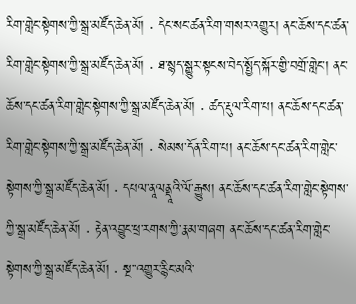རིག་གླེང་སྟེགས་ཀྱི་སྒྲ་མཛོད་ཆེན་མོ། · དེང་སང་ཚན་རིག་གསར་འགྱུར། ནང་ཆོས་དང་ཚན་རིག་གླེང་སྟེགས་ཀྱི་སྒྲ་མཛོད་ཆེན་མོ། · ཐ་སྙད་སྒྱུར་སྟངས་བེད་སྤྱོད་སྐོར་གྱི་བགྲོ་གླེང་། ནང་ཆོས་དང་ཚན་རིག་གླེང་སྟེགས་ཀྱི་སྒྲ་མཛོད་ཆེན་མོ། · ཚད་རྡུལ་རིག་པ། ནང་ཆོས་དང་ཚན་རིག་གླེང་སྟེགས་ཀྱི་སྒྲ་མཛོད་ཆེན་མོ། · སེམས་དོན་རིག་པ། ནང་ཆོས་དང་ཚན་རིག་གླེང་སྟེགས་ཀྱི་སྒྲ་མཛོད་ཆེན་མོ། · དཔལ་ནཱལནྡཱའི་ལོ་རྒྱུས། ནང་ཆོས་དང་ཚན་རིག་གླེང་སྟེགས་ཀྱི་སྒྲ་མཛོད་ཆེན་མོ། · རྟེན་འབྱུང་ཕྲ་རགས་ཀྱི་རྣམ་གཞག ནང་ཆོས་དང་ཚན་རིག་གླེང་སྟེགས་ཀྱི་སྒྲ་མཛོད་ཆེན་མོ། · སྔ་་འགྱུར་རྙིང་མའི་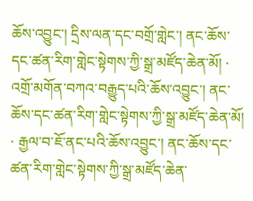ཆོས་འབྱུང་། དྲིས་ལན་དང་བགྲོ་གླེང་། ནང་ཆོས་དང་ཚན་རིག་གླེང་སྟེགས་ཀྱི་སྒྲ་མཛོད་ཆེན་མོ། · འགྲོ་མགོན་བཀའ་བརྒྱུད་པའི་ཆོས་འབྱུང་། ནང་ཆོས་དང་ཚན་རིག་གླེང་སྟེགས་ཀྱི་སྒྲ་མཛོད་ཆེན་མོ། · རྒྱལ་བ་ཇོ་ནང་པའི་ཆོས་འབྱུང་། ནང་ཆོས་དང་ཚན་རིག་གླེང་སྟེགས་ཀྱི་སྒྲ་མཛོད་ཆེན་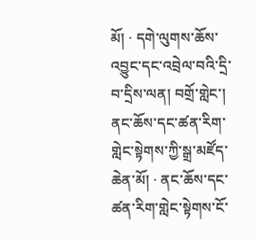མོ། · དགེ་ལུགས་ཆོས་འབྱུང་དང་འབྲེལ་བའི་དྲི་བ་དྲིས་ལན། བགྲོ་གླེང་། ནང་ཆོས་དང་ཚན་རིག་གླེང་སྟེགས་ཀྱི་སྒྲ་མཛོད་ཆེན་མོ། · ནང་ཆོས་དང་ཚན་རིག་གླེང་སྟེགས་ངོ་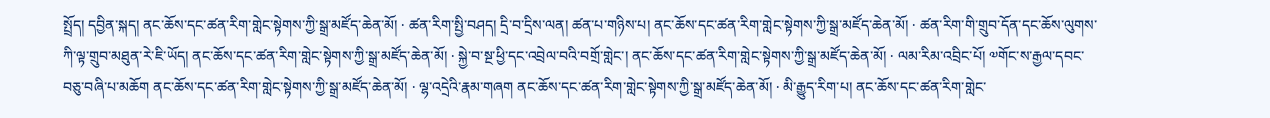སྤྲོད། དབྱིན་སྐད། ནང་ཆོས་དང་ཚན་རིག་གླེང་སྟེགས་ཀྱི་སྒྲ་མཛོད་ཆེན་མོ། · ཚན་རིག་སྤྱི་བཤད། དྲི་བ་དྲིས་ལན། ཚན་པ་གཉིས་པ། ནང་ཆོས་དང་ཚན་རིག་གླེང་སྟེགས་ཀྱི་སྒྲ་མཛོད་ཆེན་མོ། · ཚན་རིག་གི་གྲུབ་དོན་དང་ཆོས་ལུགས་ཀི་ལྟ་གྲུབ་མཐུན་རེ་ཇི་ཡོད། ནང་ཆོས་དང་ཚན་རིག་གླེང་སྟེགས་ཀྱི་སྒྲ་མཛོད་ཆེན་མོ། · སྐྱེ་བ་སྔ་ཕྱི་དང་འབྲེལ་བའི་བགྲོ་གླེང་། ནང་ཆོས་དང་ཚན་རིག་གླེང་སྟེགས་ཀྱི་སྒྲ་མཛོད་ཆེན་མོ། · ལམ་རིམ་འབྲིང་པོ། ༧གོང་ས་རྒྱལ་དབང་བཅུ་བཞི་པ་མཆོག ནང་ཆོས་དང་ཚན་རིག་གླེང་སྟེགས་ཀྱི་སྒྲ་མཛོད་ཆེན་མོ། · ལྷ་འདྲེའི་རྣམ་གཞག ནང་ཆོས་དང་ཚན་རིག་གླེང་སྟེགས་ཀྱི་སྒྲ་མཛོད་ཆེན་མོ། · མི་རྒྱུད་རིག་པ། ནང་ཆོས་དང་ཚན་རིག་གླེང་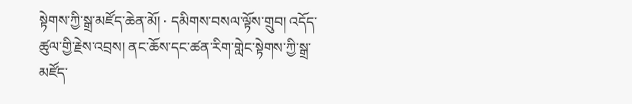སྟེགས་ཀྱི་སྒྲ་མཛོད་ཆེན་མོ། · དམིགས་བསལ་ལྟོས་གྲུབ། འདོད་ཚུལ་གྱི་རྗེས་འབྲས། ནང་ཆོས་དང་ཚན་རིག་གླེང་སྟེགས་ཀྱི་སྒྲ་མཛོད་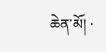ཆེན་མོ། ·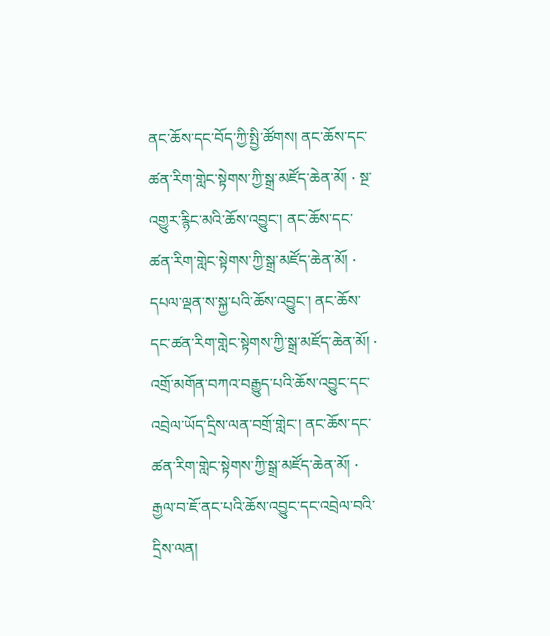ནང་ཆོས་དང་བོད་ཀྱི་སྤྱི་ཚོགས། ནང་ཆོས་དང་ཚན་རིག་གླེང་སྟེགས་ཀྱི་སྒྲ་མཛོད་ཆེན་མོ། · སྔ་འགྱུར་རྙིང་མའི་ཆོས་འབྱུང་། ནང་ཆོས་དང་ཚན་རིག་གླེང་སྟེགས་ཀྱི་སྒྲ་མཛོད་ཆེན་མོ། · དཔལ་ལྡན་ས་སྐྱ་པའི་ཆོས་འབྱུང་། ནང་ཆོས་དང་ཚན་རིག་གླེང་སྟེགས་ཀྱི་སྒྲ་མཛོད་ཆེན་མོ། · འགྲོ་མགོན་བཀའ་བརྒྱུད་པའི་ཆོས་འབྱུང་དང་འབྲེལ་ཡོད་དྲིས་ལན་བགྲོ་གླེང་། ནང་ཆོས་དང་ཚན་རིག་གླེང་སྟེགས་ཀྱི་སྒྲ་མཛོད་ཆེན་མོ། · རྒྱལ་བ་ཇོ་ནང་པའི་ཆོས་འབྱུང་དང་འབྲེལ་བའི་དྲིས་ལན།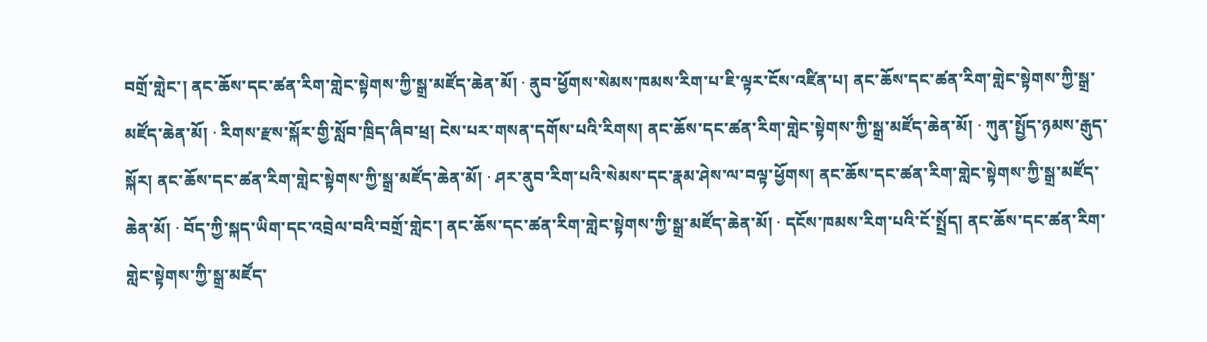བགྲོ་གླེང་། ནང་ཆོས་དང་ཚན་རིག་གླེང་སྟེགས་ཀྱི་སྒྲ་མཛོད་ཆེན་མོ། · ནུབ་ཕྱོགས་སེམས་ཁམས་རིག་པ་ཇི་ལྟར་ངོས་འཛིན་པ། ནང་ཆོས་དང་ཚན་རིག་གླེང་སྟེགས་ཀྱི་སྒྲ་མཛོད་ཆེན་མོ། · རིགས་རྫས་སྐོར་གྱི་སློབ་ཁྲིད་ཞིབ་ཕྲ། ངེས་པར་གསན་དགོས་པའི་རིགས། ནང་ཆོས་དང་ཚན་རིག་གླེང་སྟེགས་ཀྱི་སྒྲ་མཛོད་ཆེན་མོ། · ཀུན་སྤྱོད་ཉམས་རྒུད་སྐོར། ནང་ཆོས་དང་ཚན་རིག་གླེང་སྟེགས་ཀྱི་སྒྲ་མཛོད་ཆེན་མོ། · ཤར་ནུབ་རིག་པའི་སེམས་དང་རྣམ་ཤེས་ལ་བལྟ་ཕྱོགས། ནང་ཆོས་དང་ཚན་རིག་གླེང་སྟེགས་ཀྱི་སྒྲ་མཛོད་ཆེན་མོ། · བོད་ཀྱི་སྐད་ཡིག་དང་འབྲེལ་བའི་བགྲོ་གླེང་། ནང་ཆོས་དང་ཚན་རིག་གླེང་སྟེགས་ཀྱི་སྒྲ་མཛོད་ཆེན་མོ། · དངོས་ཁམས་རིག་པའི་ངོ་སྤྲོད། ནང་ཆོས་དང་ཚན་རིག་གླེང་སྟེགས་ཀྱི་སྒྲ་མཛོད་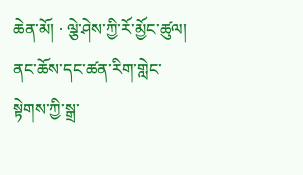ཆེན་མོ། · ལྕེ་ཤེས་ཀྱི་རོ་མྱོང་ཚུལ། ནང་ཆོས་དང་ཚན་རིག་གླེང་སྟེགས་ཀྱི་སྒྲ་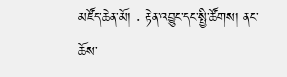མཛོད་ཆེན་མོ། · རྟེན་འབྱུང་དང་སྤྱི་ཚོགས། ནང་ཆོས་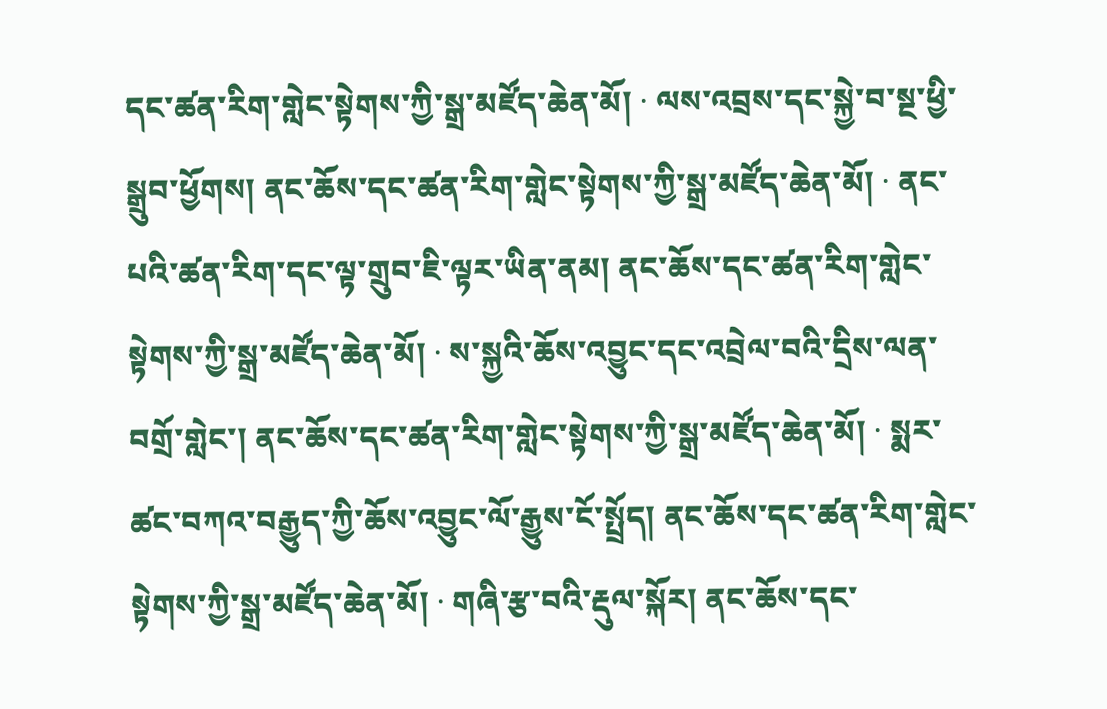དང་ཚན་རིག་གླེང་སྟེགས་ཀྱི་སྒྲ་མཛོད་ཆེན་མོ། · ལས་འབྲས་དང་སྐྱེ་བ་སྔ་ཕྱི་སྒྲུབ་ཕྱོགས། ནང་ཆོས་དང་ཚན་རིག་གླེང་སྟེགས་ཀྱི་སྒྲ་མཛོད་ཆེན་མོ། · ནང་པའི་ཚན་རིག་དང་ལྟ་གྲུབ་ཇི་ལྟར་ཡིན་ནམ། ནང་ཆོས་དང་ཚན་རིག་གླེང་སྟེགས་ཀྱི་སྒྲ་མཛོད་ཆེན་མོ། · ས་སྐྱའི་ཆོས་འབྱུང་དང་འབྲེལ་བའི་དྲིས་ལན་བགྲོ་གླེང་། ནང་ཆོས་དང་ཚན་རིག་གླེང་སྟེགས་ཀྱི་སྒྲ་མཛོད་ཆེན་མོ། · སྨར་ཚང་བཀའ་བརྒྱུད་ཀྱི་ཆོས་འབྱུང་ལོ་རྒྱུས་ངོ་སྤྲོད། ནང་ཆོས་དང་ཚན་རིག་གླེང་སྟེགས་ཀྱི་སྒྲ་མཛོད་ཆེན་མོ། · གཞི་རྩ་བའི་རྡུལ་སྐོར། ནང་ཆོས་དང་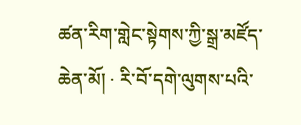ཚན་རིག་གླེང་སྟེགས་ཀྱི་སྒྲ་མཛོད་ཆེན་མོ། · རི་བོ་དགེ་ལུགས་པའི་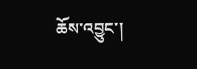ཆོས་འབྱུང་།